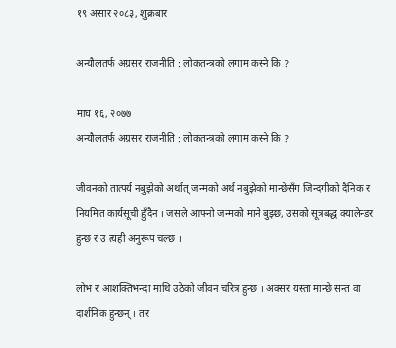१९ असार २०८३, शुक्रबार

अन्यौलतर्फ अग्रसर राजनीति : लोकतन्त्रको लगाम कस्ने कि ?

माघ १६, २०७७
अन्यौलतर्फ अग्रसर राजनीति : लोकतन्त्रको लगाम कस्ने कि ?

जीवनको तात्पर्य नबुझेको अर्थात् जन्मको अर्थ नबुझेको मान्छेसँग जिन्दगीको दैनिक र नियमित कार्यसूची हुँदैन । जसले आफ्नो जन्मको माने बुझ्छ, उसको सूत्रबद्ध क्यालेन्डर हुन्छ र उ त्यही अनुरूप चल्छ ।

लोभ र आशक्तिभन्दा माथि उठेको जीवन चरित्र हुन्छ । अक्सर यस्ता मान्छे सन्त वा दार्शनिक हुन्छन् । तर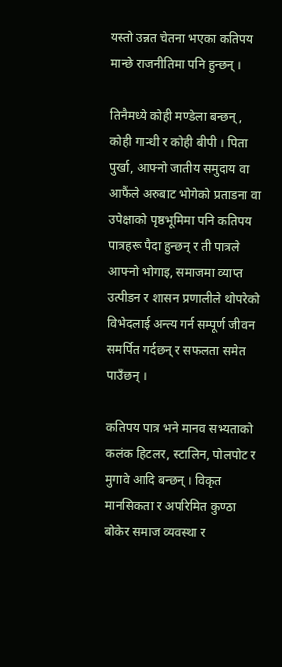यस्तो उन्नत चेतना भएका कतिपय मान्छे राजनीतिमा पनि हुन्छन् ।

तिनैमध्ये कोही मण्डेला बन्छन्, कोही गान्धी र कोही बीपी । पिता पुर्खा, आफ्नो जातीय समुदाय वा आफैंले अरुबाट भोगेको प्रताडना वा उपेक्षाको पृष्ठभूमिमा पनि कतिपय पात्रहरू पैदा हुन्छन् र ती पात्रले आफ्नो भोगाइ, समाजमा व्याप्त उत्पीडन र शासन प्रणालीले थोपरेको विभेदलाई अन्त्य गर्न सम्पूर्ण जीवन समर्पित गर्दछन् र सफलता समेत पाउँछन् ।

कतिपय पात्र भने मानव सभ्यताको कलंक हिटलर, स्टालिन, पोलपोट र मुगावे आदि बन्छन् । विकृत मानसिकता र अपरिमित कुण्ठा बोकेर समाज व्यवस्था र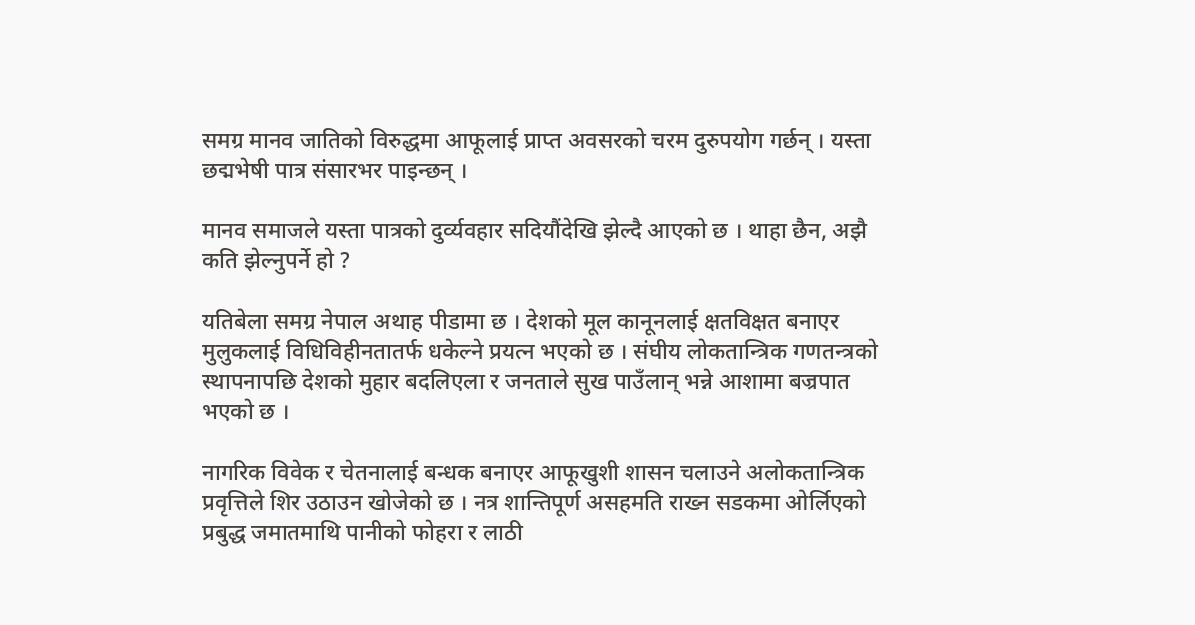समग्र मानव जातिको विरुद्धमा आफूलाई प्राप्त अवसरको चरम दुरुपयोग गर्छन् । यस्ता छद्मभेषी पात्र संसारभर पाइन्छन् ।

मानव समाजले यस्ता पात्रको दुर्व्यवहार सदियौंदेखि झेल्दै आएको छ । थाहा छैन, अझै कति झेल्नुपर्ने हो ?

यतिबेला समग्र नेपाल अथाह पीडामा छ । देशको मूल कानूनलाई क्षतविक्षत बनाएर मुलुकलाई विधिविहीनतातर्फ धकेल्ने प्रयत्न भएको छ । संघीय लोकतान्त्रिक गणतन्त्रको स्थापनापछि देशको मुहार बदलिएला र जनताले सुख पाउँलान् भन्ने आशामा बज्रपात भएको छ ।

नागरिक विवेक र चेतनालाई बन्धक बनाएर आफूखुशी शासन चलाउने अलोकतान्त्रिक प्रवृत्तिले शिर उठाउन खोजेको छ । नत्र शान्तिपूर्ण असहमति राख्न सडकमा ओर्लिएको प्रबुद्ध जमातमाथि पानीको फोहरा र लाठी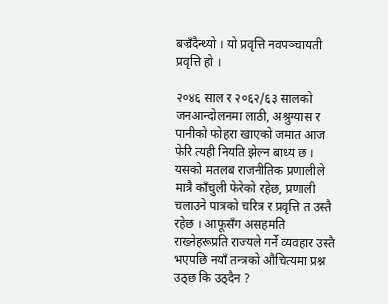बज्रँदैन्थ्यो । यो प्रवृत्ति नवपञ्चायती प्रवृत्ति हो ।

२०४६ साल र २०६२/६३ सालको जनआन्दोलनमा लाठी, अश्रुग्यास र पानीको फोहरा खाएको जमात आज फेरि त्यही नियति झेल्न बाध्य छ । यसको मतलब राजनीतिक प्रणालीले मात्रै काँचुली फेरेको रहेछ, प्रणाली चलाउने पात्रको चरित्र र प्रवृत्ति त उस्तै रहेछ । आफूसँग असहमति राख्नेहरूप्रति राज्यले गर्ने व्यवहार उस्तै भएपछि नयाँ तन्त्रको औचित्यमा प्रश्न उठ्छ कि उठ्दैन ?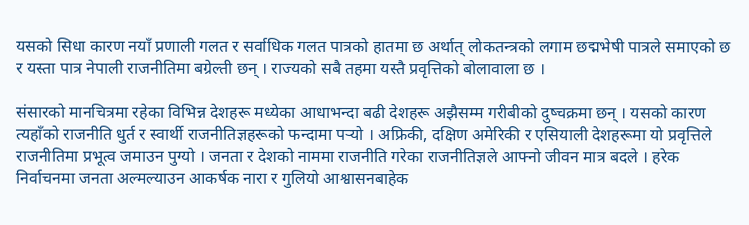यसको सिधा कारण नयाँ प्रणाली गलत र सर्वाधिक गलत पात्रको हातमा छ अर्थात् लोकतन्त्रको लगाम छद्मभेषी पात्रले समाएको छ र यस्ता पात्र नेपाली राजनीतिमा बग्रेल्ती छन् । राज्यको सबै तहमा यस्तै प्रवृत्तिको बोलावाला छ ।

संसारको मानचित्रमा रहेका विभिन्न देशहरू मध्येका आधाभन्दा बढी देशहरू अझैसम्म गरीबीको दुष्चक्रमा छन् । यसको कारण त्यहाँको राजनीति धुर्त र स्वार्थी राजनीतिज्ञहरूको फन्दामा पर्‍यो । अफ्रिकी, दक्षिण अमेरिकी र एसियाली देशहरूमा यो प्रवृत्तिले राजनीतिमा प्रभूत्व जमाउन पुग्यो । जनता र देशको नाममा राजनीति गरेका राजनीतिज्ञले आफ्नो जीवन मात्र बदले । हरेक निर्वाचनमा जनता अल्मल्याउन आकर्षक नारा र गुलियो आश्वासनबाहेक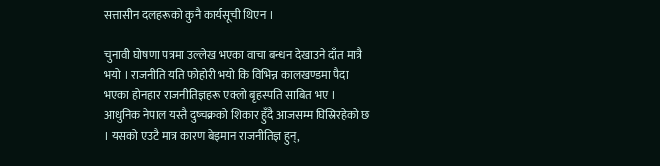सत्तासीन दलहरूको कुनै कार्यसूची थिएन ।

चुनावी घोषणा पत्रमा उल्लेख भएका वाचा बन्धन देखाउने दाँत मात्रै भयो । राजनीति यति फोहोरी भयो कि विभिन्न कालखण्डमा पैदा भएका होनहार राजनीतिज्ञहरू एक्लो बृहस्पति साबित भए । आधुनिक नेपाल यस्तै दुष्चक्रको शिकार हुँदै आजसम्म घिस्रिरहेको छ । यसको एउटै मात्र कारण बेइमान राजनीतिज्ञ हुन्,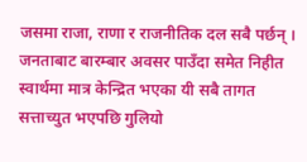जसमा राजा, राणा र राजनीतिक दल सबै पर्छन् । जनताबाट बारम्बार अवसर पाउँदा समेत निहीत स्वार्थमा मात्र केन्द्रित भएका यी सबै तागत सत्ताच्युत भएपछि गुलियो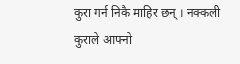कुरा गर्न निकै माहिर छन् । नक्कली कुराले आफ्नो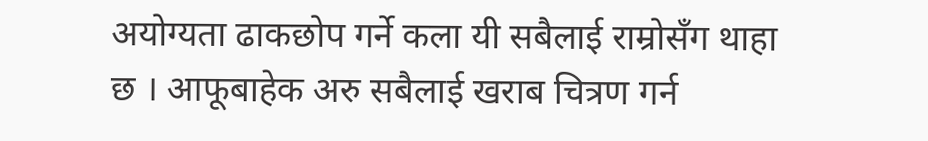अयोग्यता ढाकछोप गर्ने कला यी सबैलाई राम्रोसँग थाहा छ । आफूबाहेक अरु सबैलाई खराब चित्रण गर्न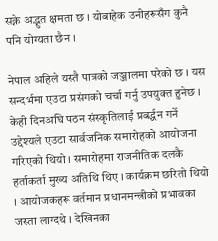सक्ने अद्भुत क्षमता छ । योबाहेक उनीहरूसँग कुनै पनि योग्यता छैन ।

नेपाल अहिले यस्तै पात्रको जञ्जालमा परेको छ । यस सन्दर्भमा एउटा प्रसंगको चर्चा गर्नु उपयुक्त हुनेछ । केही दिनअघि पठन संस्कृतिलाई प्रबर्द्धन गर्ने उद्देश्यले एउटा सार्वजनिक समारोहको आयोजना गरिएको थियो । समारोहमा राजनीतिक दलकै हर्ताकर्ता मुख्य अतिथि थिए । कार्यक्रम छरितो थियो । आयोजकहरू वर्तमान प्रधानमन्त्रीको प्रभावका जस्ता लाग्दथे । देखिनका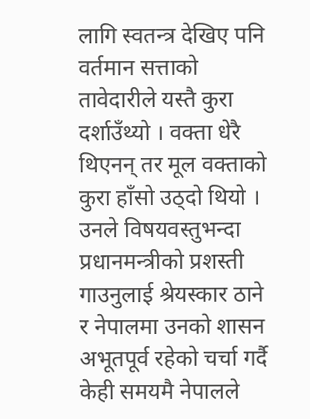लागि स्वतन्त्र देखिए पनि वर्तमान सत्ताको तावेदारीले यस्तै कुरा दर्शाउँथ्यो । वक्ता धेरै थिएनन् तर मूल वक्ताको कुरा हाँसो उठ्दो थियो । उनले विषयवस्तुभन्दा प्रधानमन्त्रीको प्रशस्ती गाउनुलाई श्रेयस्कार ठाने र नेपालमा उनको शासन अभूतपूर्व रहेको चर्चा गर्दै केही समयमै नेपालले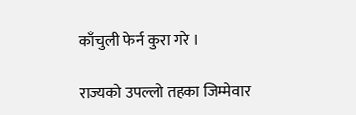काँचुली फेर्न कुरा गरे ।

राज्यको उपल्लो तहका जिम्मेवार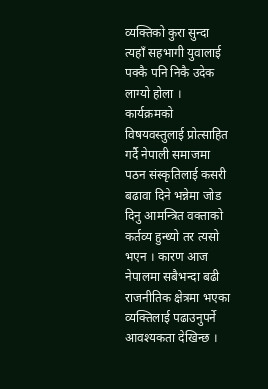व्यक्तिको कुरा सुन्दा त्यहाँ सहभागी युवालाई पक्कै पनि निकै उदेक लाग्यो होला । कार्यक्रमको विषयवस्तुलाई प्रोत्साहित गर्दै नेपाली समाजमा पठन संस्कृतिलाई कसरी बढावा दिने भन्नेमा जोड दिनु आमन्त्रित वक्ताको कर्तव्य हुन्थ्यो तर त्यसो भएन । कारण आज नेपालमा सबैभन्दा बढी राजनीतिक क्षेत्रमा भएका व्यक्तिलाई पढाउनुपर्ने आवश्यकता देखिन्छ ।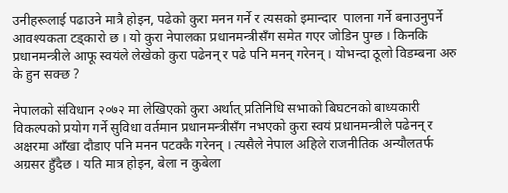उनीहरूलाई पढाउने मात्रै होइन, पढेको कुरा मनन गर्ने र त्यसको इमान्दार  पालना गर्ने बनाउनुपर्ने आवश्यकता टड्कारो छ । यो कुरा नेपालका प्रधानमन्त्रीसँग समेत गएर जोडिन पुग्छ । किनकि प्रधानमन्त्रीले आफू स्वयंले लेखेको कुरा पढेनन् र पढे पनि मनन् गरेनन् । योभन्दा ठूलो विडम्बना अरु के हुन सक्छ ?

नेपालको संविधान २०७२ मा लेखिएको कुरा अर्थात् प्रतिनिधि सभाको बिघटनको बाध्यकारी विकल्पको प्रयोग गर्ने सुविधा वर्तमान प्रधानमन्त्रीसँग नभएको कुरा स्वयं प्रधानमन्त्रीले पढेनन् र अक्षरमा आँखा दौडाए पनि मनन पटक्कै गरेनन् । त्यसैले नेपाल अहिले राजनीतिक अन्यौलतर्फ अग्रसर हुँदैछ । यति मात्र होइन, बेला न कुबेला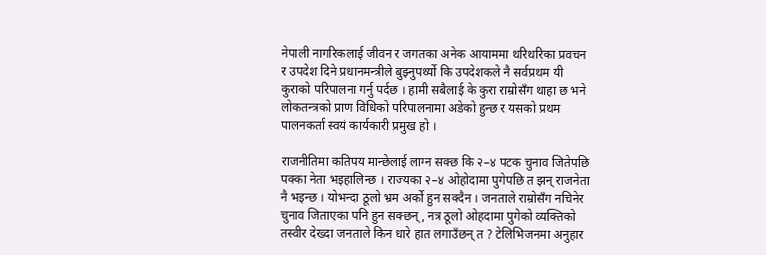नेपाली नागरिकलाई जीवन र जगतका अनेक आयाममा थरिथरिका प्रवचन र उपदेश दिने प्रधानमन्त्रीले बुझ्नुपर्थ्यो कि उपदेशकले नै सर्वप्रथम यी कुराको परिपालना गर्नु पर्दछ । हामी सबैलाई के कुरा राम्रोसँग थाहा छ भने लोकतन्त्रको प्राण विधिको परिपालनामा अडेको हुन्छ र यसको प्रथम पालनकर्ता स्वयं कार्यकारी प्रमुख हो ।

राजनीतिमा कतिपय मान्छेलाई लाग्न सक्छ कि २–४ पटक चुनाव जितेपछि पक्का नेता भइहालिन्छ । राज्यका २–४ ओहोदामा पुगेपछि त झन् राजनेता नै भइन्छ । योभन्दा ठूलो भ्रम अर्को हुन सक्दैन । जनताले राम्रोसँग नचिनेर चुनाव जिताएका पनि हुन सक्छन्, नत्र ठूलो ओहदामा पुगेको व्यक्तिको तस्वीर देख्दा जनताले किन धारे हात लगाउँछन् त ? टेलिभिजनमा अनुहार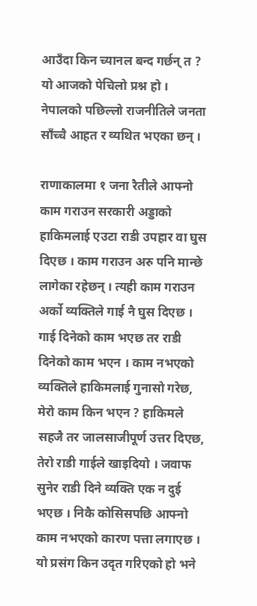आउँदा किन च्यानल बन्द गर्छन् त ? यो आजको पेचिलो प्रश्न हो । नेपालको पछिल्लो राजनीतिले जनता साँच्चै आहत र व्यथित भएका छन् ।

राणाकालमा १ जना रैतीले आफ्नो काम गराउन सरकारी अड्डाको हाकिमलाई एउटा राडी उपहार वा घुस दिएछ । काम गराउन अरु पनि मान्छे लागेका रहेछन् । त्यही काम गराउन अर्को व्यक्तिले गाई नै घुस दिएछ । गाई दिनेको काम भएछ तर राडी दिनेको काम भएन । काम नभएको व्यक्तिले हाकिमलाई गुनासो गरेछ, मेरो काम किन भएन ? हाकिमले सहजै तर जालसाजीपूर्ण उत्तर दिएछ, तेरो राडी गाईले खाइदियो । जवाफ सुनेर राडी दिने व्यक्ति एक न दुई भएछ । निकै कोसिसपछि आफ्नो काम नभएको कारण पत्ता लगाएछ । यो प्रसंग किन उदृत गरिएको हो भने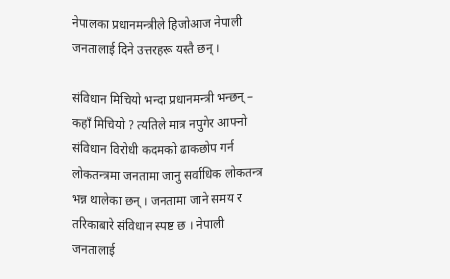नेपालका प्रधानमन्त्रीले हिजोआज नेपाली जनतालाई दिने उत्तरहरू यस्तै छन् ।

संविधान मिचियो भन्दा प्रधानमन्त्री भन्छन् – कहाँ मिचियो ? त्यतिले मात्र नपुगेर आफ्नो संविधान विरोधी कदमको ढाकछोप गर्न लोकतन्त्रमा जनतामा जानु सर्वाधिक लोकतन्त्र भन्न थालेका छन् । जनतामा जाने समय र तरिकाबारे संविधान स्पष्ट छ । नेपाली जनतालाई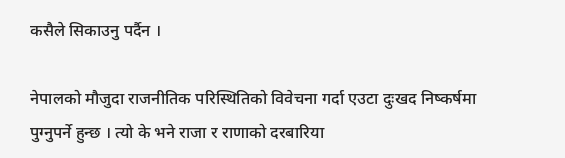कसैले सिकाउनु पर्दैन ।

नेपालको मौजुदा राजनीतिक परिस्थितिको विवेचना गर्दा एउटा दुःखद निष्कर्षमा पुग्नुपर्ने हुन्छ । त्यो के भने राजा र राणाको दरबारिया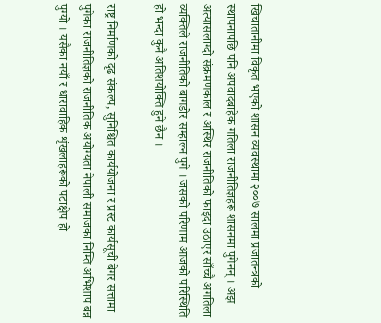खिचातानीमा विकृत भएको शासन व्यवस्थामा २००७ सालमा प्रजातन्त्रको स्थापनापछि पनि अपवादबाहेक गतिला राजनीतिज्ञहरू शासनमा पुगेनन् । अझ अत्यासलाग्दो संक्रमणकाल र अस्थिर राजनीतिको फाइदा उठाएर साँच्चै अगतिला व्यक्तिले राजनीतिको बागडोर सम्हाल्न पुगे । जसको परिणाम आजको परिस्थिति हो भन्दा कुनै अतिशयोक्ति हुने छैन ।

राष्ट्र निर्माणको दृढ संकल्प, सुनिश्चित कार्ययोजना र प्रस्ट कार्यसूची बेगर सत्तामा पुगेका राजनीतिज्ञको राजनीतिक अयोग्यता नेपाली समाजका निम्ति अभिशाप बन्न पुग्यो । यसैका नयाँ र धारावाहिक शृंखलाहरूको पटाक्षेप हो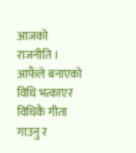आजको राजनीति । आफैंले बनाएको विधि भत्काएर विधिकै गीता गाउनु र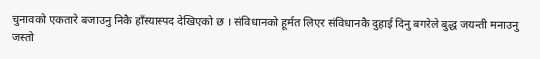चुनावको एकतारे बजाउनु निकै हाँस्यास्पद देखिएको छ । संविधानको हूर्मत लिएर संविधानकै दुहाई दिनु बगरेले बुद्ध जयन्ती मनाउनु जस्तो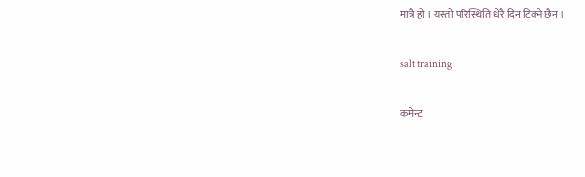मात्रै हो । यस्तो परिस्थिति धेरै दिन टिक्ने छैन ।

salt training

कमेन्ट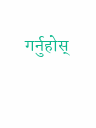गर्नुहोस्